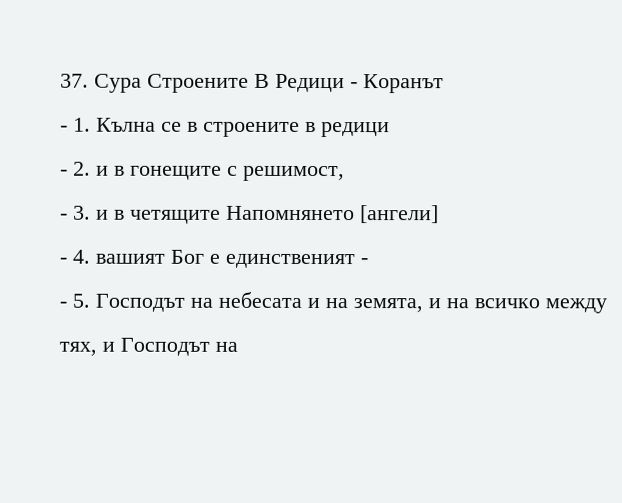37. Сура Строените В Редици - Коранът
- 1. Кълна се в строените в редици
- 2. и в гонещите с решимост,
- 3. и в четящите Напомнянето [ангели]
- 4. вашият Бог е единственият -
- 5. Господът на небесата и на земята, и на всичко между тях, и Господът на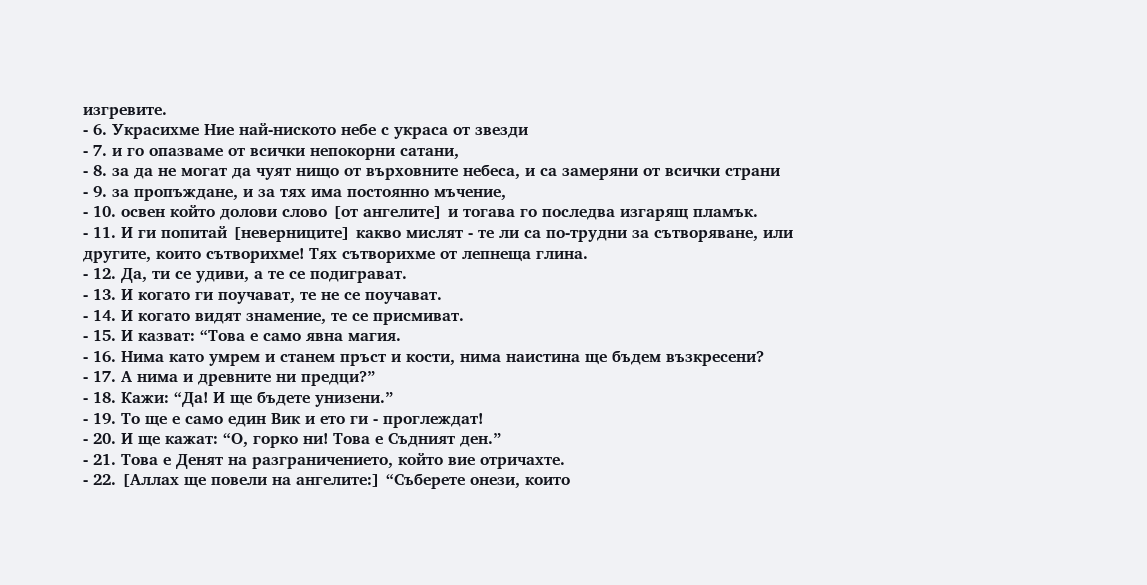изгревите.
- 6. Украсихме Ние най-ниското небе с украса от звезди
- 7. и го опазваме от всички непокорни сатани,
- 8. за да не могат да чуят нищо от върховните небеса, и са замеряни от всички страни
- 9. за пропъждане, и за тях има постоянно мъчение,
- 10. освен който долови слово [от ангелите] и тогава го последва изгарящ пламък.
- 11. И ги попитай [неверниците] какво мислят - те ли са по-трудни за сътворяване, или другите, които сътворихме! Тях сътворихме от лепнеща глина.
- 12. Да, ти се удиви, а те се подиграват.
- 13. И когато ги поучават, те не се поучават.
- 14. И когато видят знамение, те се присмиват.
- 15. И казват: “Това е само явна магия.
- 16. Нима като умрем и станем пръст и кости, нима наистина ще бъдем възкресени?
- 17. А нима и древните ни предци?”
- 18. Кажи: “Да! И ще бъдете унизени.”
- 19. То ще е само един Вик и ето ги - проглеждат!
- 20. И ще кажат: “О, горко ни! Това е Съдният ден.”
- 21. Това е Денят на разграничението, който вие отричахте.
- 22. [Аллах ще повели на ангелите:] “Съберете онези, които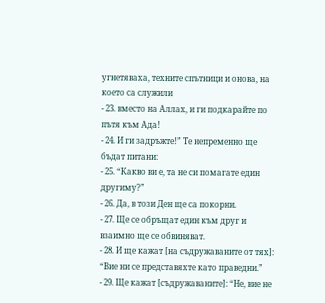угнетяваха, техните спътници и онова, на което са служили
- 23. вместо на Аллах, и ги подкарайте по пътя към Ада!
- 24. И ги задръжте!” Те непременно ще бъдат питани:
- 25. “Какво ви е, та не си помагате един другиму?”
- 26. Да, в този Ден ще са покорни.
- 27. Ще се обръщат един към друг и взаимно ще се обвиняват.
- 28. И ще кажат [на съдружаваните от тях]: “Вие ни се представяхте като праведни.”
- 29. Ще кажат [съдружаваните]: “Не, вие не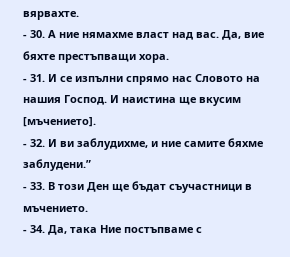вярвахте.
- 30. А ние нямахме власт над вас. Да, вие бяхте престъпващи хора.
- 31. И се изпълни спрямо нас Словото на нашия Господ. И наистина ще вкусим [мъчението].
- 32. И ви заблудихме, и ние самите бяхме заблудени.”
- 33. В този Ден ще бъдат съучастници в мъчението.
- 34. Да, така Ние постъпваме с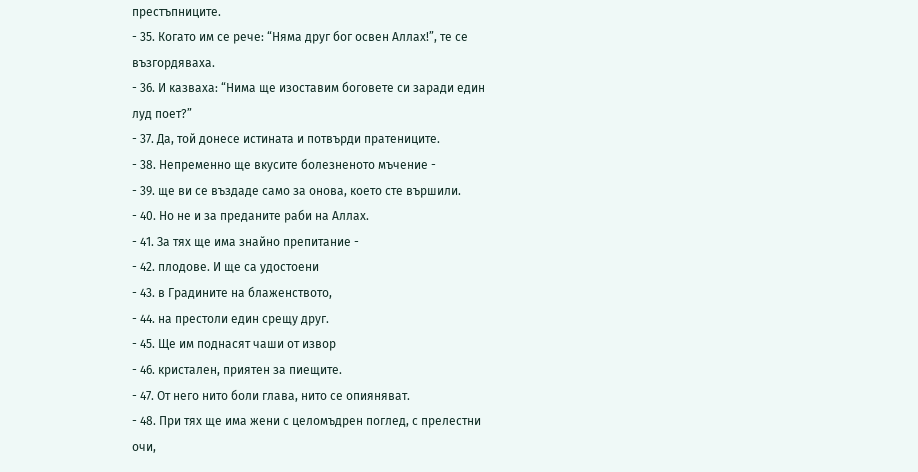престъпниците.
- 35. Когато им се рече: “Няма друг бог освен Аллах!”, те се възгордяваха.
- 36. И казваха: “Нима ще изоставим боговете си заради един луд поет?”
- 37. Да, той донесе истината и потвърди пратениците.
- 38. Непременно ще вкусите болезненото мъчение -
- 39. ще ви се въздаде само за онова, което сте вършили.
- 40. Но не и за преданите раби на Аллах.
- 41. За тях ще има знайно препитание -
- 42. плодове. И ще са удостоени
- 43. в Градините на блаженството,
- 44. на престоли един срещу друг.
- 45. Ще им поднасят чаши от извор
- 46. кристален, приятен за пиещите.
- 47. От него нито боли глава, нито се опияняват.
- 48. При тях ще има жени с целомъдрен поглед, с прелестни очи,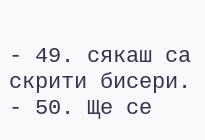- 49. сякаш са скрити бисери.
- 50. Ще се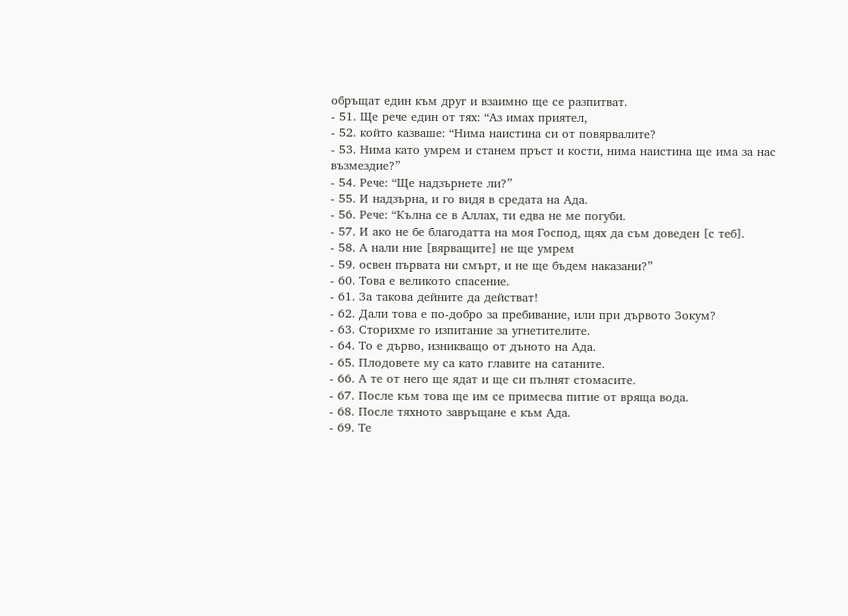обръщат един към друг и взаимно ще се разпитват.
- 51. Ще рече един от тях: “Аз имах приятел,
- 52. който казваше: “Нима наистина си от повярвалите?
- 53. Нима като умрем и станем пръст и кости, нима наистина ще има за нас възмездие?”
- 54. Рече: “Ще надзърнете ли?”
- 55. И надзърна, и го видя в средата на Ада.
- 56. Рече: “Кълна се в Аллах, ти едва не ме погуби.
- 57. И ако не бе благодатта на моя Господ, щях да съм доведен [с теб].
- 58. А нали ние [вярващите] не ще умрем
- 59. освен първата ни смърт, и не ще бъдем наказани?”
- 60. Това е великото спасение.
- 61. За такова дейните да действат!
- 62. Дали това е по-добро за пребивание, или при дървото Зокум?
- 63. Сторихме го изпитание за угнетителите.
- 64. То е дърво, изникващо от дъното на Ада.
- 65. Плодовете му са като главите на сатаните.
- 66. А те от него ще ядат и ще си пълнят стомасите.
- 67. После към това ще им се примесва питие от вряща вода.
- 68. После тяхното завръщане е към Ада.
- 69. Те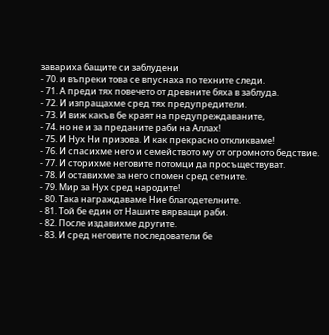завариха бащите си заблудени
- 70. и въпреки това се впуснаха по техните следи.
- 71. А преди тях повечето от древните бяха в заблуда.
- 72. И изпращахме сред тях предупредители.
- 73. И виж какъв бе краят на предупреждаваните,
- 74. но не и за преданите раби на Аллах!
- 75. И Нух Ни призова. И как прекрасно откликваме!
- 76. И спасихме него и семейството му от огромното бедствие.
- 77. И сторихме неговите потомци да просъществуват.
- 78. И оставихме за него спомен сред сетните.
- 79. Мир за Нух сред народите!
- 80. Така награждаваме Ние благодетелните.
- 81. Той бе един от Нашите вярващи раби.
- 82. После издавихме другите.
- 83. И сред неговите последователи бе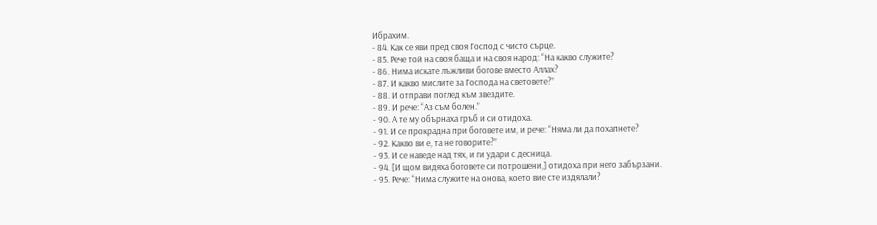Ибрахим.
- 84. Как се яви пред своя Господ с чисто сърце.
- 85. Рече той на своя баща и на своя народ: “На какво служите?
- 86. Нима искате лъжливи богове вместо Аллах?
- 87. И какво мислите за Господа на световете?”
- 88. И отправи поглед към звездите.
- 89. И рече: “Аз съм болен.”
- 90. А те му обърнаха гръб и си отидоха.
- 91. И се прокрадна при боговете им, и рече: “Няма ли да похапнете?
- 92. Какво ви е, та не говорите?”
- 93. И се наведе над тях, и ги удари с десница.
- 94. [И щом видяха боговете си потрошени,] отидоха при него забързани.
- 95. Рече: “Нима служите на онова, което вие сте издялали?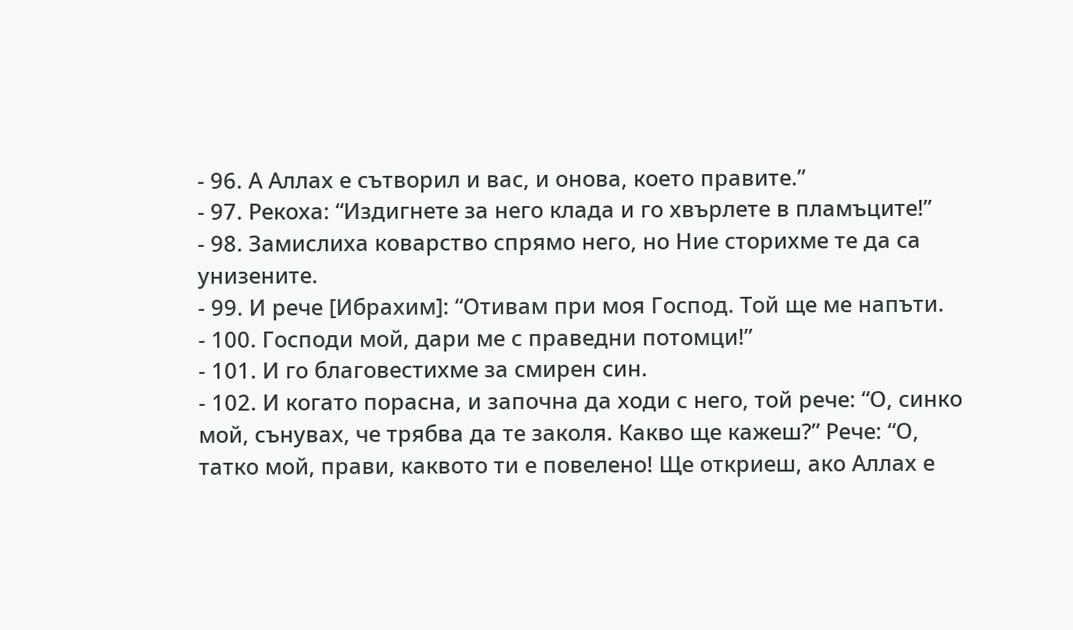- 96. А Аллах е сътворил и вас, и онова, което правите.”
- 97. Рекоха: “Издигнете за него клада и го хвърлете в пламъците!”
- 98. Замислиха коварство спрямо него, но Ние сторихме те да са унизените.
- 99. И рече [Ибрахим]: “Отивам при моя Господ. Той ще ме напъти.
- 100. Господи мой, дари ме с праведни потомци!”
- 101. И го благовестихме за смирен син.
- 102. И когато порасна, и започна да ходи с него, той рече: “О, синко мой, сънувах, че трябва да те заколя. Какво ще кажеш?” Рече: “О, татко мой, прави, каквото ти е повелено! Ще откриеш, ако Аллах е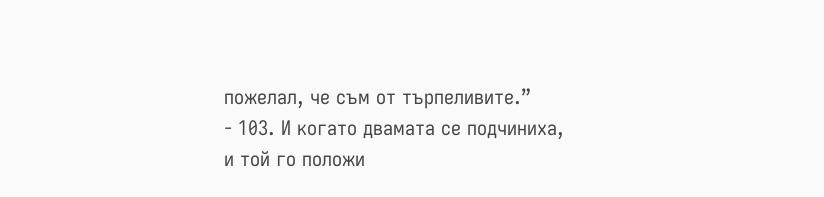пожелал, че съм от търпеливите.”
- 103. И когато двамата се подчиниха, и той го положи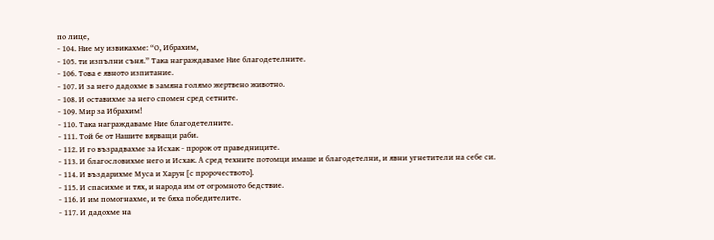по лице,
- 104. Ние му извикахме: “О, Ибрахим,
- 105. ти изпълни съня.” Така награждаваме Ние благодетелните.
- 106. Това е явното изпитание.
- 107. И за него дадохме в замяна голямо жертвено животно.
- 108. И оставихме за него спомен сред сетните.
- 109. Мир за Ибрахим!
- 110. Така награждаваме Ние благодетелните.
- 111. Той бе от Нашите вярващи раби.
- 112. И го възрадвахме за Исхак - пророк от праведниците.
- 113. И благословихме него и Исхак. А сред техните потомци имаше и благодетелни, и явни угнетители на себе си.
- 114. И въздарихме Муса и Харун [с пророчеството].
- 115. И спасихме и тях, и народа им от огромното бедствие.
- 116. И им помогнахме, и те бяха победителите.
- 117. И дадохме на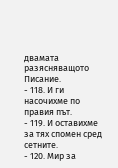двамата разясняващото Писание.
- 118. И ги насочихме по правия път.
- 119. И оставихме за тях спомен сред сетните.
- 120. Мир за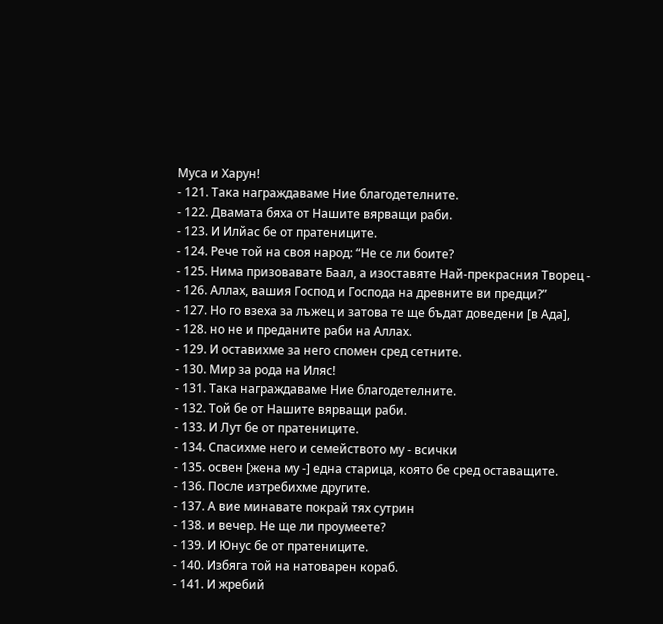Муса и Харун!
- 121. Така награждаваме Ние благодетелните.
- 122. Двамата бяха от Нашите вярващи раби.
- 123. И Илйас бе от пратениците.
- 124. Рече той на своя народ: “Не се ли боите?
- 125. Нима призовавате Баал, а изоставяте Най-прекрасния Творец -
- 126. Аллах, вашия Господ и Господа на древните ви предци?”
- 127. Но го взеха за лъжец и затова те ще бъдат доведени [в Ада],
- 128. но не и преданите раби на Аллах.
- 129. И оставихме за него спомен сред сетните.
- 130. Мир за рода на Иляс!
- 131. Така награждаваме Ние благодетелните.
- 132. Той бе от Нашите вярващи раби.
- 133. И Лут бе от пратениците.
- 134. Спасихме него и семейството му - всички
- 135. освен [жена му -] една старица, която бе сред оставащите.
- 136. После изтребихме другите.
- 137. А вие минавате покрай тях сутрин
- 138. и вечер. Не ще ли проумеете?
- 139. И Юнус бе от пратениците.
- 140. Избяга той на натоварен кораб.
- 141. И жребий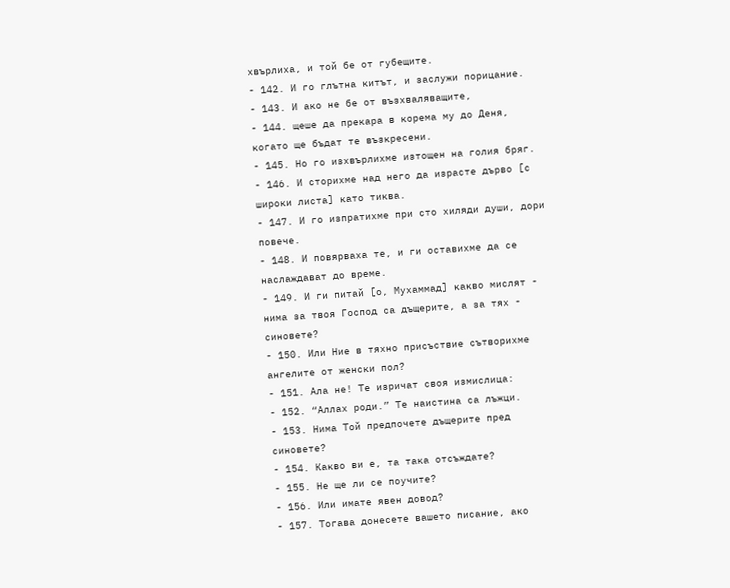хвърлиха, и той бе от губещите.
- 142. И го глътна китът, и заслужи порицание.
- 143. И ако не бе от възхваляващите,
- 144. щеше да прекара в корема му до Деня, когато ще бъдат те възкресени.
- 145. Но го изхвърлихме изтощен на голия бряг.
- 146. И сторихме над него да израсте дърво [с широки листа] като тиква.
- 147. И го изпратихме при сто хиляди души, дори повече.
- 148. И повярваха те, и ги оставихме да се наслаждават до време.
- 149. И ги питай [о, Мухаммад] какво мислят - нима за твоя Господ са дъщерите, а за тях - синовете?
- 150. Или Ние в тяхно присъствие сътворихме ангелите от женски пол?
- 151. Ала не! Те изричат своя измислица:
- 152. “Аллах роди.” Те наистина са лъжци.
- 153. Нима Той предпочете дъщерите пред синовете?
- 154. Какво ви е, та така отсъждате?
- 155. Не ще ли се поучите?
- 156. Или имате явен довод?
- 157. Тогава донесете вашето писание, ако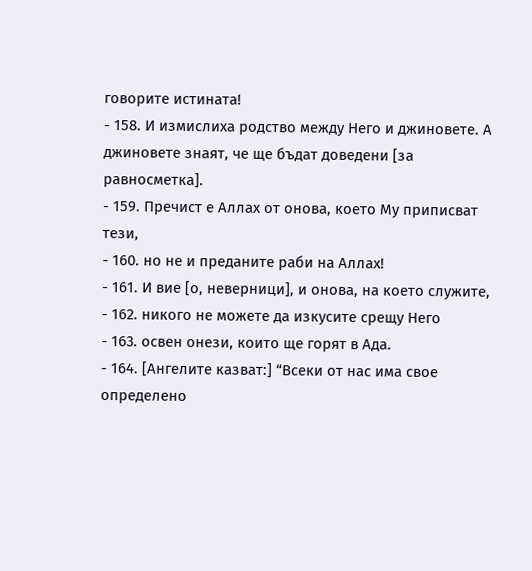говорите истината!
- 158. И измислиха родство между Него и джиновете. А джиновете знаят, че ще бъдат доведени [за равносметка].
- 159. Пречист е Аллах от онова, което Му приписват тези,
- 160. но не и преданите раби на Аллах!
- 161. И вие [о, неверници], и онова, на което служите,
- 162. никого не можете да изкусите срещу Него
- 163. освен онези, които ще горят в Ада.
- 164. [Ангелите казват:] “Всеки от нас има свое определено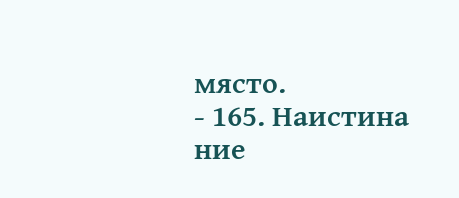място.
- 165. Наистина ние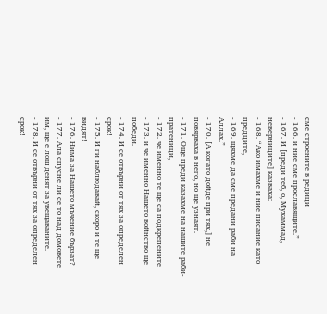сме строените в редици
- 166. и ние сме прославящите.”
- 167. И [преди теб, о, Мухаммад, неверниците] казваха:
- 168. “Ако имахме и ние писание като предците,
- 169. щяхме да сме предани раби на Аллах.”
- 170. [А когато дойде при тях,] не повярваха в него, но ще узнаят.
- 171. Още преди казахме на нашите раби-пратеници,
- 172. че именно те ще са подкрепените
- 173. и че именно Нашето войнство ще победи.
- 174. И се отвърни от тях за определен срок!
- 175. И ги наблюдавай, скоро и те ще видят!
- 176. Нима за Нашето мъчение бързат?
- 177. Ала спусне ли се то над домовете им, ще е лош денят за увещаваните.
- 178. И се отвърни от тях за определен срок!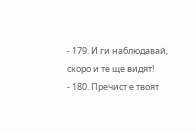- 179. И ги наблюдавай, скоро и те ще видят!
- 180. Пречист е твоят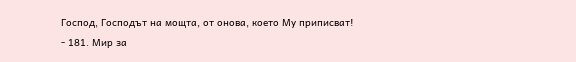Господ, Господът на мощта, от онова, което Му приписват!
- 181. Мир за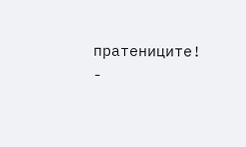пратениците!
-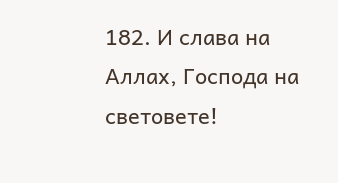182. И слава на Аллах, Господа на световете!